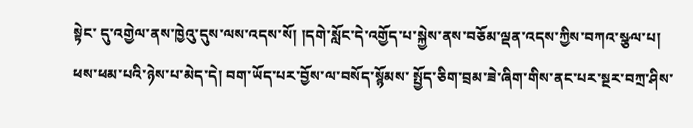སྟེང་ དུ་འགྱེལ་ནས་ཁྱེའུ་དུས་ལས་འདས་སོ། །དགེ་སློང་དེ་འགྱོད་པ་སྐྱེས་ནས་བཅོམ་ལྡན་འདས་ཀྱིས་བཀའ་སྩལ་པ། ཕས་ཕམ་པའི་ཉེས་པ་མེད་དེ། བག་ཡོད་པར་བྱོས་ལ་བསོད་སྙོམས་ སྤྱོད་ཅིག་བྲམ་ཟེ་ཞིག་གིས་ནང་པར་སྔར་བཀྲ་ཤིས་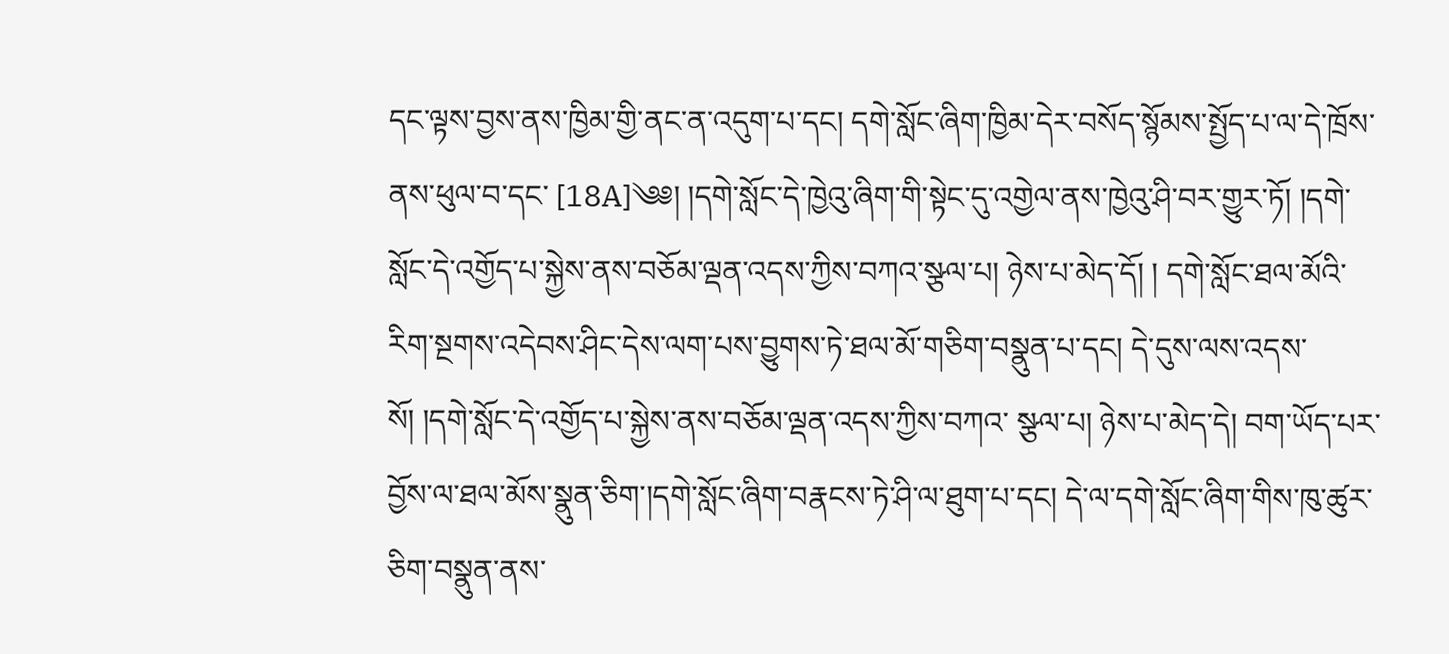དང་ལྟས་བྱས་ནས་ཁྱིམ་གྱི་ནང་ན་འདུག་པ་དང། དགེ་སློང་ཞིག་ཁྱིམ་དེར་བསོད་སྙོམས་སྤྱོད་པ་ལ་དེ་ཁྲོས་ནས་ཕུལ་བ་དང་ [18A]༄༅། །དགེ་སློང་དེ་ཁྱེའུ་ཞིག་གི་སྟེང་དུ་འགྱེལ་ནས་ཁྱེའུ་ཤི་བར་གྱུར་ཏོ། །དགེ་སློང་དེ་འགྱོད་པ་སྐྱེས་ནས་བཅོམ་ལྡན་འདས་ཀྱིས་བཀའ་སྩལ་པ། ཉེས་པ་མེད་དོ། ། དགེ་སློང་ཐལ་མོའི་རིག་སྔགས་འདེབས་ཤིང་དེས་ལག་པས་བྱུགས་ཏེ་ཐལ་མོ་གཅིག་བསྣུན་པ་དང། དེ་དུས་ལས་འདས་སོ། །དགེ་སློང་དེ་འགྱོད་པ་སྐྱེས་ནས་བཅོམ་ལྡན་འདས་ཀྱིས་བཀའ་ སྩལ་པ། ཉེས་པ་མེད་དེ། བག་ཡོད་པར་བྱོས་ལ་ཐལ་མོས་སྣུན་ཅིག་།དགེ་སློང་ཞིག་བརྣངས་ཏེ་ཤི་ལ་ཐུག་པ་དང། དེ་ལ་དགེ་སློང་ཞིག་གིས་ཁུ་ཚུར་ཅིག་བསྣུན་ནས་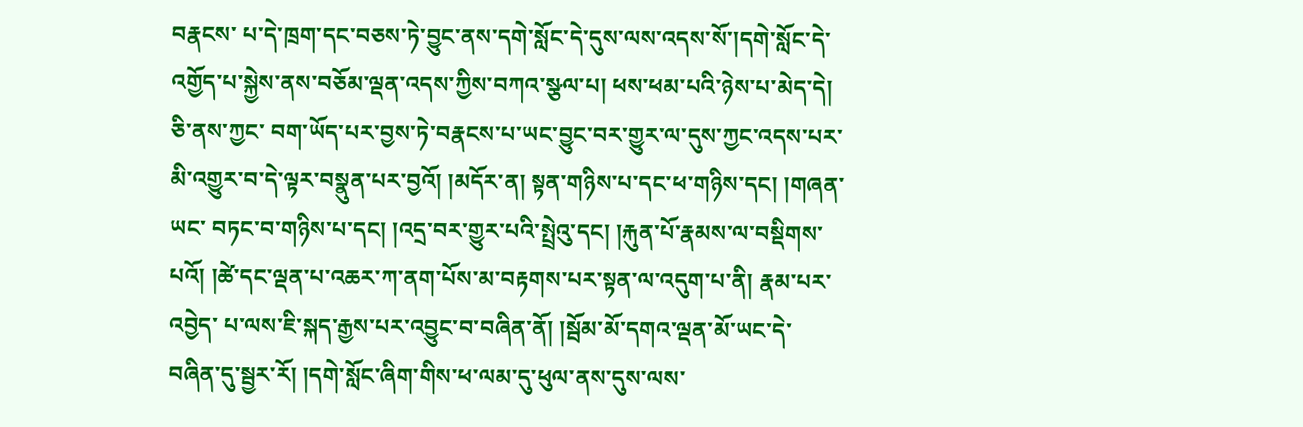བརྣངས་ པ་དེ་ཁྲག་དང་བཅས་ཏེ་བྱུང་ནས་དགེ་སློང་དེ་དུས་ལས་འདས་སོ་།དགེ་སློང་དེ་འགྱོད་པ་སྐྱེས་ནས་བཅོམ་ལྡན་འདས་ཀྱིས་བཀའ་སྩལ་པ། ཕས་ཕམ་པའི་ཉེས་པ་མེད་དེ། ཅི་ནས་ཀྱང་ བག་ཡོད་པར་བྱས་ཏེ་བརྣངས་པ་ཡང་བྱུང་བར་གྱུར་ལ་དུས་ཀྱང་འདས་པར་མི་འགྱུར་བ་དེ་ལྟར་བསྣུན་པར་བྱའོ། །མདོར་ན། སྟན་གཉིས་པ་དང་ཕ་གཉིས་དང། །གཞན་ཡང་ བཏང་བ་གཉིས་པ་དང། །འདྲ་བར་གྱུར་པའི་སྤྲེའུ་དང། །རྐུན་པོ་རྣམས་ལ་བསྡིགས་པའོ། །ཚེ་དང་ལྡན་པ་འཆར་ཀ་ནག་པོས་མ་བརྟགས་པར་སྟན་ལ་འདུག་པ་ནི། རྣམ་པར་འབྱེད་ པ་ལས་ཇི་སྐད་རྒྱས་པར་འབྱུང་བ་བཞིན་ནོ། །སྦོམ་མོ་དགའ་ལྡན་མོ་ཡང་དེ་བཞིན་དུ་སྦྱར་རོ། །དགེ་སློང་ཞིག་གིས་ཕ་ལམ་དུ་ཕུལ་ནས་དུས་ལས་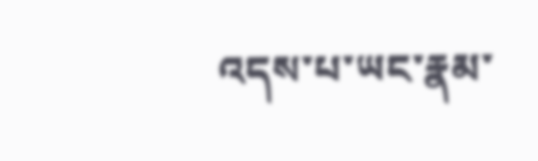འདས་པ་ཡང་རྣམ་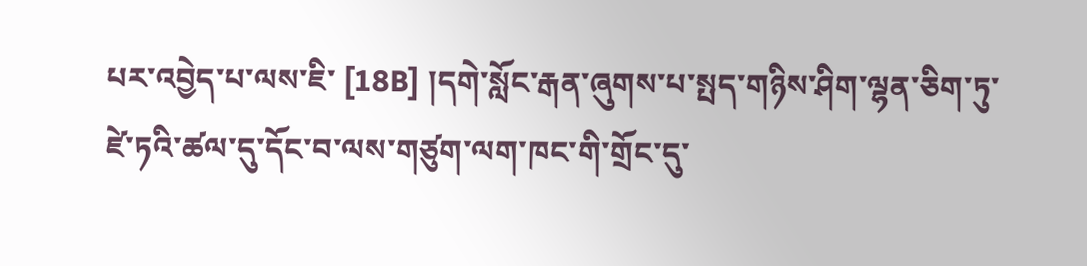པར་འབྱེད་པ་ལས་ཇི་ [18B] །དགེ་སློང་རྒན་ཞུགས་པ་སྤད་གཉིས་ཤིག་ལྷན་ཅིག་ཏུ་ཛེ་ཏའི་ཚལ་དུ་དོང་བ་ལས་གཙུག་ལག་ཁང་གི་གྲོང་དུ་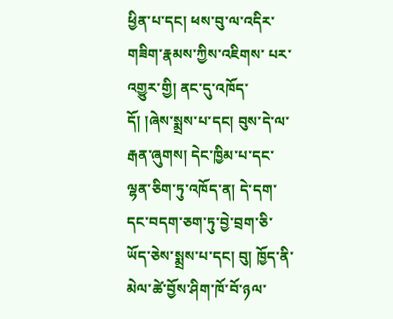ཕྱིན་པ་དང། ཕས་བུ་ལ་འདིར་གཟིག་རྣམས་ཀྱིས་འཇིགས་ པར་འགྱུར་གྱི། ནང་དུ་འཁོད་དོ། །ཞེས་སྨྲས་པ་དང། བུས་དེ་ལ་རྒན་ཞུགས། དེང་ཁྱིམ་པ་དང་ལྷན་ཅིག་ཏུ་འཁོད་ན། དེ་དག་དང་བདག་ཅག་ཏུ་བྱེ་བྲག་ཅི་ཡོད་ཅེས་སྨྲས་པ་དང། བུ། ཁྱོད་ནི་ མེལ་ཚེ་བྱོས་ཤིག་ཁོ་བོ་ཉལ་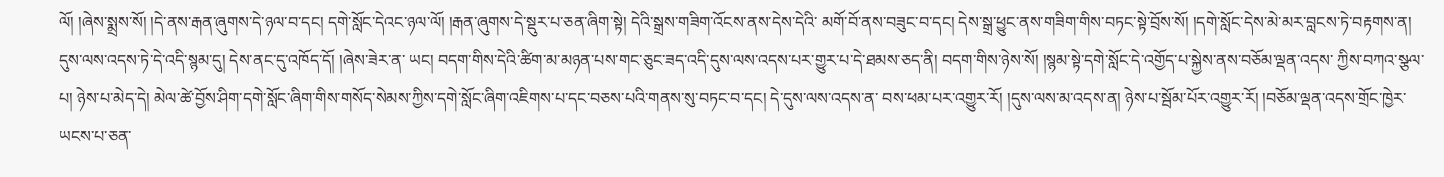ལོ། །ཞེས་སྨྲས་སོ། །དེ་ནས་རྒན་ཞུགས་དེ་ཉལ་བ་དང། དགེ་སློང་དེའང་ཉལ་ལོ། །རྒན་ཞུགས་དེ་སྡུར་པ་ཅན་ཞིག་སྟེ། དེའི་སྒྲས་གཟིག་འོངས་ནས་དེས་དེའི་ མགོ་བོ་ནས་བཟུང་བ་དང། དེས་སྒྲ་ཕྱུང་ནས་གཟིག་གིས་བཏང་སྟེ་བྲོས་སོ། །དགེ་སློང་དེས་མེ་མར་བླངས་ཏེ་བརྟགས་ན། དུས་ལས་འདས་ཏེ་དེ་འདི་སྙམ་དུ། དེས་ནང་དུ་འཁོད་དོ། །ཞེས་ཟེར་ན་ ཡང། བདག་གིས་དེའི་ཚིག་མ་མཉན་པས་གང་ཅུང་ཟད་འདི་དུས་ལས་འདས་པར་གྱུར་པ་དེ་ཐམས་ཅད་ནི། བདག་གིས་ཉེས་སོ། །སྙམ་སྟེ་དགེ་སློང་དེ་འགྱོད་པ་སྐྱེས་ནས་བཅོམ་ལྡན་འདས་ ཀྱིས་བཀའ་སྩལ་པ། ཉེས་པ་མེད་དེ། མེལ་ཚེ་བྱོས་ཤིག་དགེ་སློང་ཞིག་གིས་གསོད་སེམས་ཀྱིས་དགེ་སློང་ཞིག་འཇིགས་པ་དང་བཅས་པའི་གནས་སུ་བཏང་བ་དང། དེ་དུས་ལས་འདས་ན་ བས་ཕམ་པར་འགྱུར་རོ། །དུས་ལས་མ་འདས་ན། ཉེས་པ་སྦོམ་པོར་འགྱུར་རོ། །བཅོམ་ལྡན་འདས་གྲོང་ཁྱེར་ཡངས་པ་ཅན་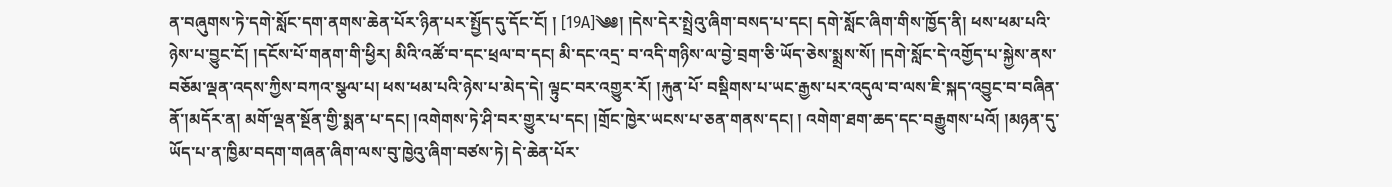ན་བཞུགས་ཏེ་དགེ་སློང་དག་ནགས་ཆེན་པོར་ཉིན་པར་སྤྱོད་དུ་དོང་ངོ། ། [19A]༄༅། །དེས་དེར་སྤྲེའུ་ཞིག་བསད་པ་དང། དགེ་སློང་ཞིག་གིས་ཁྱོད་ནི། ཕས་ཕམ་པའི་ཉེས་པ་བྱུང་ངོ། །དངོས་པོ་གནག་གི་ཕྱིར། མིའི་འཚོ་བ་དང་ཕྲལ་བ་དང། མི་དང་འདྲ་ བ་འདི་གཉིས་ལ་བྱེ་བྲག་ཅི་ཡོད་ཅེས་སྨྲས་སོ། །དགེ་སློང་དེ་འགྱོད་པ་སྐྱེས་ནས་བཅོམ་ལྡན་འདས་ཀྱིས་བཀའ་སྩལ་པ། ཕས་ཕམ་པའི་ཉེས་པ་མེད་དེ། ལྟུང་བར་འགྱུར་རོ། །རྐུན་པོ་ བསྡིགས་པ་ཡང་རྒྱས་པར་འདུལ་བ་ལས་ཇི་སྐད་འབྱུང་བ་བཞིན་ནོ་།མདོར་ན། མགོ་ལྡན་སྔོན་གྱི་སྨན་པ་དང། །འགེགས་ཏེ་ཤི་བར་གྱུར་པ་དང། །གྲོང་ཁྱེར་ཡངས་པ་ཅན་གནས་དང། ། འགེག་ཐག་ཆད་དང་བརྒྱུགས་པའོ། །མཉན་དུ་ཡོད་པ་ན་ཁྱིམ་བདག་གཞན་ཞིག་ལས་བུ་ཁྱེའུ་ཞིག་བཙས་ཏེ། དེ་ཆེན་པོར་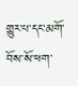གྱུར་པ་དང་མགོ་བོས་སོ་ཕག་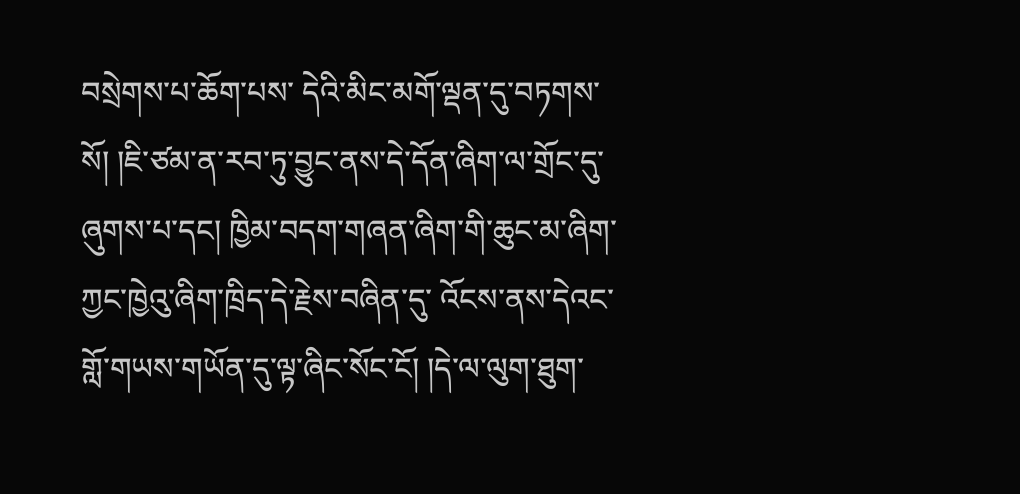བསྲེགས་པ་ཆོག་པས་ དེའི་མིང་མགོ་ལྡན་དུ་བཏགས་སོ། །ཇི་ཙམ་ན་རབ་ཏུ་བྱུང་ནས་དེ་དོན་ཞིག་ལ་གྲོང་དུ་ཞུགས་པ་དང། ཁྱིམ་བདག་གཞན་ཞིག་གི་ཆུང་མ་ཞིག་ཀྱང་ཁྱེའུ་ཞིག་ཁྲིད་དེ་རྗེས་བཞིན་དུ་ འོངས་ནས་དེའང་གློ་གཡས་གཡོན་དུ་ལྟ་ཞིང་སོང་ངོ། །དེ་ལ་ལུག་ཐུག་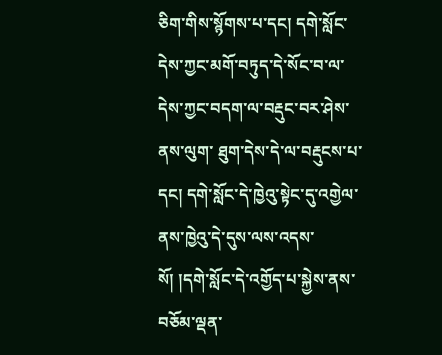ཅིག་གིས་སྙོགས་པ་དང། དགེ་སློང་དེས་ཀྱང་མགོ་བཏུད་དེ་སོང་བ་ལ་དེས་ཀྱང་བདག་ལ་བརྡུང་བར་ཤེས་ནས་ལུག་ ཐུག་དེས་དེ་ལ་བརྡུངས་པ་དང། དགེ་སློང་དེ་ཁྱེའུ་སྟེང་དུ་འགྱེལ་ནས་ཁྱེའུ་དེ་དུས་ལས་འདས་སོ། །དགེ་སློང་དེ་འགྱོད་པ་སྐྱེས་ནས་བཅོམ་ལྡན་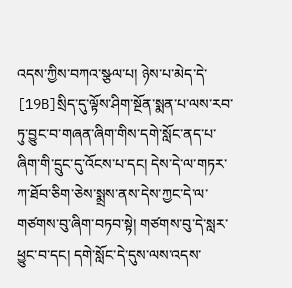འདས་ཀྱིས་བཀའ་སྩལ་པ། ཉེས་པ་མེད་དེ་ [19B]སྲིད་དུ་ལྟོས་ཤིག་སྔོན་སྨན་པ་ལས་རབ་ཏུ་བྱུང་བ་གཞན་ཞིག་གིས་དགེ་སློང་ནད་པ་ཞིག་གི་དྲུང་དུ་འོངས་པ་དང། དེས་དེ་ལ་གཏར་ ཀ་ཐོབ་ཅིག་ཅེས་སྨྲས་ནས་དེས་ཀྱང་དེ་ལ་གཙགས་བུ་ཞིག་བཏབ་སྟེ། གཙགས་བུ་དེ་སླར་ཕྱུང་བ་དང། དགེ་སློང་དེ་དུས་ལས་འདས་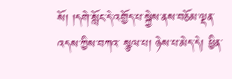སོ། །དགེ་སློང་དེ་འགྱོད་པ་སྐྱེས་ནས་བཅོམ་ལྡན་འདས་ཀྱིས་བཀའ་ སྩལ་པ། ཉེས་པ་མེད་དེ། ཕྱིན་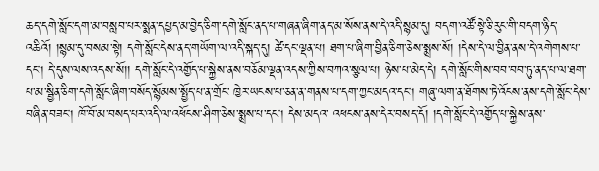ཆད་དགེ་སློང་དག་མ་བསླབ་པར་སྨན་དཔྱད་མ་བྱེད་ཅིག་དགེ་སློང་ནད་པ་གཞན་ཞིག་ནད་མ་སོས་ནས་དེ་འདི་སྙམ་དུ། བདག་འཚོ་སྟེ་ཅི་རུང་གི་བདག་ཉིད་ འཆིའོ། །སྙམ་དུ་བསམ་སྟེ། དགེ་སློང་དེས་ནད་གཡོག་ལ་འདི་སྐད་དུ། ཚེ་དང་ལྡན་པ། ཐག་པ་ཞིག་བྱིན་ཅིག་ཅེས་སྨྲས་སོ། །དེས་དེ་ལ་བྱིན་ནས་དེ་འགེགས་པ་དང། དེ་དུས་ལས་འདས་སོ།། དགེ་སློང་དེ་འགྱོད་པ་སྐྱེས་ནས་བཅོམ་ལྡན་འདས་ཀྱིས་བཀའ་སྩལ་པ། ཉེས་པ་མེད་དེ། དགེ་སློང་གིས་བབ་བབ་ཏུ་ནད་པ་ལ་ཐག་པ་མ་སྦྱིན་ཅིག་དགེ་སློང་ཞིག་བསོད་སྙོམས་སྤྱོད་པ་ན་གྲོང་ ཁྱེར་ཡངས་པ་ཅན་ན་གནས་པ་དག་ཀྱང་མདའ་དང། གཞུ་ལག་ན་ཐོགས་ཏེ་འོངས་ནས་དགེ་སློང་དེས་བཞིན་བཟང། ཁོ་བོ་མ་བསད་པར་འདི་ལ་འཕོངས་ཤིག་ཅེས་སྨྲས་པ་དང། དེས་མདའ་ འཕངས་ནས་དེར་བསད་དོ། །དགེ་སློང་དེ་འགྱོད་པ་སྐྱེས་ནས་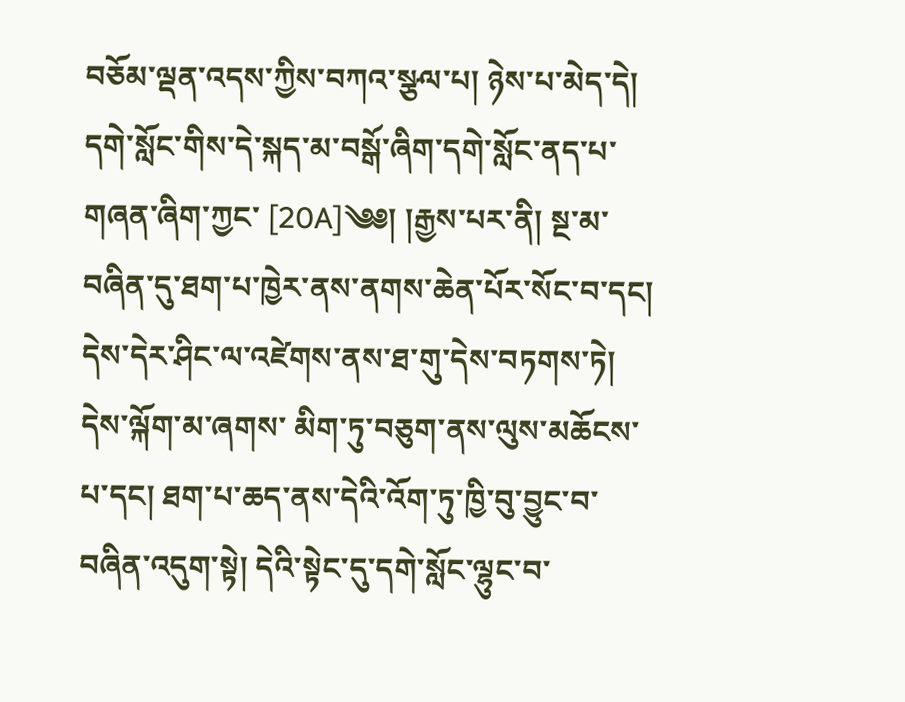བཅོམ་ལྡན་འདས་ཀྱིས་བཀའ་སྩལ་པ། ཉེས་པ་མེད་དེ། དགེ་སློང་གིས་དེ་སྐད་མ་བསྒོ་ཞིག་དགེ་སློང་ནད་པ་གཞན་ཞིག་ཀྱང་ [20A]༄༅། །རྒྱས་པར་ནི། སྔ་མ་བཞིན་དུ་ཐག་པ་ཁྱེར་ནས་ནགས་ཆེན་པོར་སོང་བ་དང། དེས་དེར་ཤིང་ལ་འཛེགས་ནས་ཐ་གུ་དེས་བཏགས་ཏེ། དེས་ལྐོག་མ་ཞགས་ མིག་ཏུ་བཅུག་ནས་ལུས་མཆོངས་པ་དང། ཐག་པ་ཆད་ནས་དེའི་འོག་ཏུ་ཁྱི་བུ་བྱུང་བ་བཞིན་འདུག་སྟེ། དེའི་སྟེང་དུ་དགེ་སློང་ལྷུང་བ་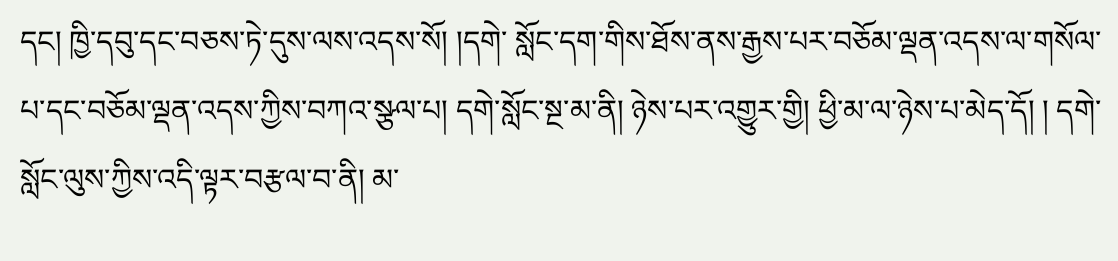དང། ཁྱི་དབུ་དང་བཅས་ཏེ་དུས་ལས་འདས་སོ། །དགེ་ སློང་དག་གིས་ཐོས་ནས་རྒྱས་པར་བཅོམ་ལྡན་འདས་ལ་གསོལ་པ་དང་བཅོམ་ལྡན་འདས་ཀྱིས་བཀའ་སྩལ་པ། དགེ་སློང་སྔ་མ་ནི། ཉེས་པར་འགྱུར་གྱི། ཕྱི་མ་ལ་ཉེས་པ་མེད་དོ། ། དགེ་སློང་ལུས་ཀྱིས་འདི་ལྟར་བརྩལ་བ་ནི། མ་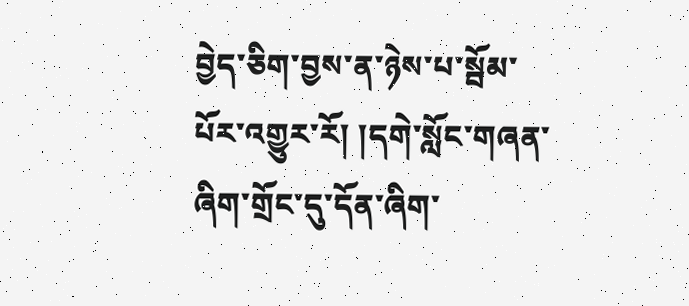བྱེད་ཅིག་བྱས་ན་ཉེས་པ་སྦོམ་པོར་འགྱུར་རོ། །དགེ་སློང་གཞན་ཞིག་གྲོང་དུ་དོན་ཞིག་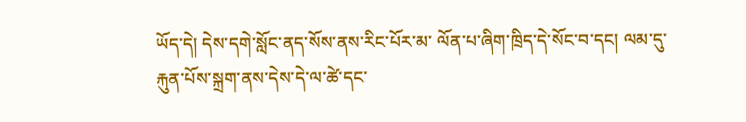ཡོད་དེ། དེས་དགེ་སློང་ནད་སོས་ནས་རིང་པོར་མ་ ལོན་པ་ཞིག་ཁྲིད་དེ་སོང་བ་དང། ལམ་དུ་རྐུན་པོས་སྐྲག་ནས་དེས་དེ་ལ་ཚེ་དང་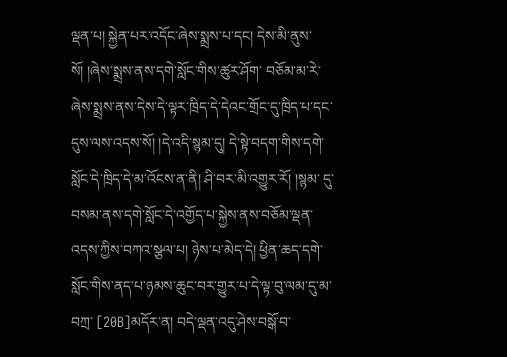ལྡན་པ། སྐྱེན་པར་འདོང་ཞེས་སྨྲས་པ་དང། དེས་མི་ནུས་སོ། །ཞེས་སྨྲས་ནས་དགེ་སློང་གིས་ཚུར་ཤོག་ བཅོམ་མ་རེ་ཞེས་སྨྲས་ནས་དེས་དེ་ལྟར་ཁྲིད་དེ་དེའང་གྲོང་དུ་ཁྲིད་པ་དང་དུས་ལས་འདས་སོ། །དེ་འདི་སྙམ་དུ། དེ་སྟེ་བདག་གིས་དགེ་སློང་དེ་ཁྲིད་དེ་མ་འོངས་ན་ནི། ཤི་བར་མི་འགྱུར་རོ། །སྙམ་ དུ་བསམ་ནས་དགེ་སློང་དེ་འགྱོད་པ་སྐྱེས་ནས་བཅོམ་ལྡན་འདས་ཀྱིས་བཀའ་སྩལ་པ། ཉེས་པ་མེད་དེ། ཕྱིན་ཆད་དགེ་སློང་གིས་ནད་པ་ཉམས་ཆུང་བར་གྱུར་པ་དེ་ལྟ་བུ་ལམ་དུ་མ་བཀྲ་ [20B]མདོར་ན། བདེ་ལྡན་འདུ་ཤེས་བསྒོ་བ་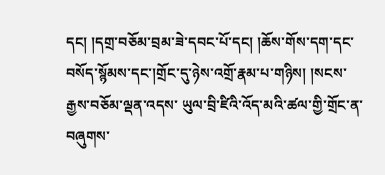དང། །དགྲ་བཅོམ་བྲམ་ཟེ་དབང་པོ་དང། །ཆོས་གོས་དག་དང་བསོད་སྙོམས་དང་།གྲོང་དུ་ཉེས་འགྲོ་རྣམ་པ་གཉིས། །སངས་རྒྱས་བཅོམ་ལྡན་འདས་ ཡུལ་བྲི་ཛིའི་འོད་མའི་ཚལ་གྱི་གྲོང་ན་བཞུགས་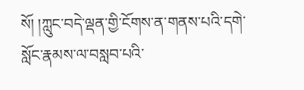སོ། །ཀླུང་བདེ་ལྡན་གྱི་ངོགས་ན་གནས་པའི་དགེ་སློང་རྣམས་ལ་བསླབ་པའི་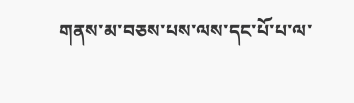གནས་མ་བཅས་པས་ལས་དང་པོ་པ་ལ་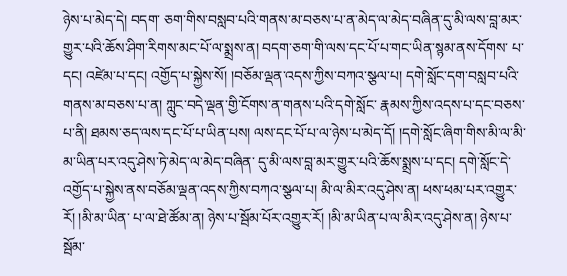ཉེས་པ་མེད་དེ། བདག་ ཅག་གིས་བསླབ་པའི་གནས་མ་བཅས་པ་ན་མེད་ལ་མེད་བཞིན་དུ་མི་ལས་བླ་མར་གྱུར་པའི་ཆོས་ཤིག་རིགས་མང་པོ་ལ་སྨྲས་ན། བདག་ཅག་གི་ལས་དང་པོ་པ་གང་ཡིན་སྙམ་ནས་དོགས་ པ་དང། འཛེམ་པ་དང། འགྱོད་པ་སྐྱེས་སོ། །བཅོམ་ལྡན་འདས་ཀྱིས་བཀའ་སྩལ་པ། དགེ་སློང་དག་བསླབ་པའི་གནས་མ་བཅས་པ་ན། ཀླུང་བདེ་ལྡན་གྱི་ངོགས་ན་གནས་པའི་དགེ་སློང་ རྣམས་ཀྱིས་འདས་པ་དང་བཅས་པ་ནི། ཐམས་ཅད་ལས་དང་པོ་པ་ཡིན་པས། ལས་དང་པོ་པ་ལ་ཉེས་པ་མེད་དོ། །དགེ་སློང་ཞིག་གིས་མི་ལ་མི་མ་ཡིན་པར་འདུ་ཤེས་ཏེ་མེད་ལ་མེད་བཞིན་ དུ་མི་ལས་བླ་མར་གྱུར་པའི་ཆོས་སྨྲས་པ་དང། དགེ་སློང་དེ་འགྱོད་པ་སྐྱེས་ནས་བཅོམ་ལྡན་འདས་ཀྱིས་བཀའ་སྩལ་པ། མི་ལ་མིར་འདུ་ཤེས་ན། ཕས་ཕམ་པར་འགྱུར་རོ། །མི་མ་ཡིན་ པ་ལ་ཐེ་ཚོམ་ན། ཉེས་པ་སྦོམ་པོར་འགྱུར་རོ། །མི་མ་ཡིན་པ་ལ་མིར་འདུ་ཤེས་ན། ཉེས་པ་སྦོམ་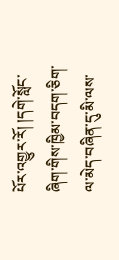པོར་འགྱུར་རོ། །དགེ་སློང་ཞིག་གིས་ཁྱིམ་བདག་ཅིག་ལ་མེད་བཞིན་དུ་མི་ལས་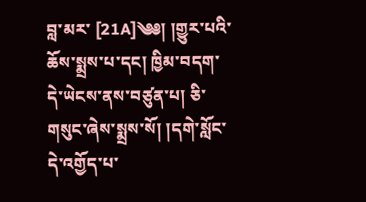བླ་མར་ [21A]༄༅། །གྱུར་པའི་ཆོས་སྨྲས་པ་དང། ཁྱིམ་བདག་དེ་ཡེངས་ནས་བཙུན་པ། ཅི་གསུང་ཞེས་སྨྲས་སོ། །དགེ་སློང་དེ་འགྱོད་པ་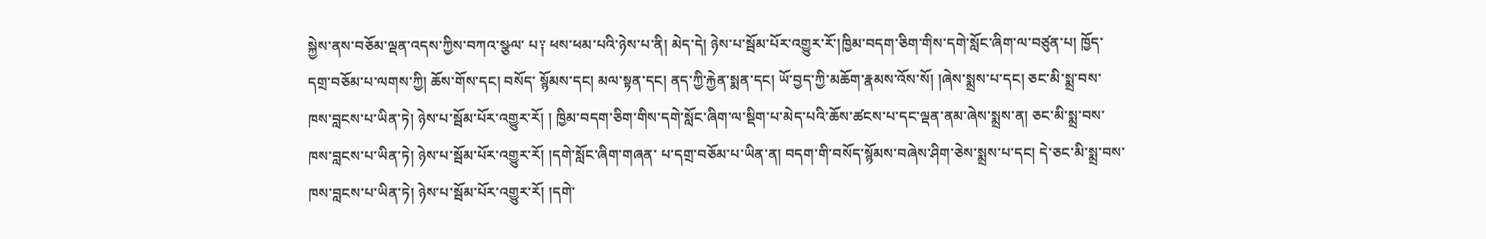སྐྱེས་ནས་བཅོམ་ལྡན་འདས་ཀྱིས་བཀའ་སྩལ་ པ༑ ཕས་ཕམ་པའི་ཉེས་པ་ནི། མེད་དེ། ཉེས་པ་སྦོམ་པོར་འགྱུར་རོ་།ཁྱིམ་བདག་ཅིག་གིས་དགེ་སློང་ཞིག་ལ་བཙུན་པ། ཁྱོད་དགྲ་བཅོམ་པ་ལགས་ཀྱི། ཆོས་གོས་དང། བསོད་ སྙོམས་དང། མལ་སྟན་དང། ནད་ཀྱི་རྐྱེན་སྨན་དང། ཡོ་བྱད་ཀྱི་མཆོག་རྣམས་འོས་སོ། །ཞེས་སྨྲས་པ་དང། ཅང་མི་སྨྲ་བས་ཁས་བླངས་པ་ཡིན་ཏེ། ཉེས་པ་སྦོམ་པོར་འགྱུར་རོ། ། ཁྱིམ་བདག་ཅིག་གིས་དགེ་སློང་ཞིག་ལ་སྡིག་པ་མེད་པའི་ཆོས་ཚངས་པ་དང་ལྡན་ནམ་ཞེས་སྨྲས་ན། ཅང་མི་སྨྲ་བས་ཁས་བླངས་པ་ཡིན་ཏེ། ཉེས་པ་སྦོམ་པོར་འགྱུར་རོ། །དགེ་སློང་ཞིག་གཞན་ པ་དགྲ་བཅོམ་པ་ཡིན་ན། བདག་གི་བསོད་སྙོམས་བཞེས་ཤིག་ཅེས་སྨྲས་པ་དང། དེ་ཅང་མི་སྨྲ་བས་ཁས་བླངས་པ་ཡིན་ཏེ། ཉེས་པ་སྦོམ་པོར་འགྱུར་རོ། །དགེ་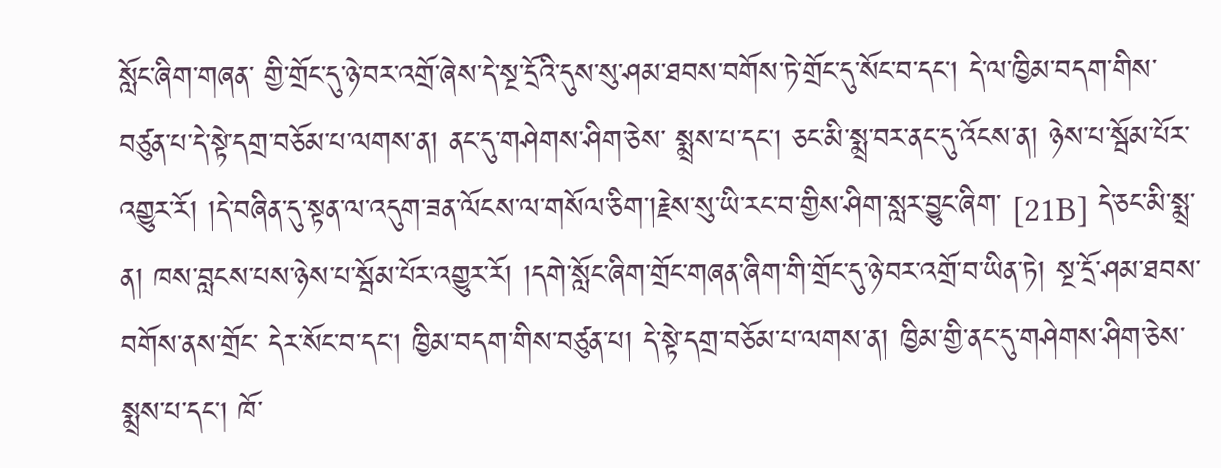སློང་ཞིག་གཞན་ གྱི་གྲོང་དུ་ཉེ་བར་འགྲོ་ཞེས་དེ་སྔ་དྲོའི་དུས་སུ་ཤམ་ཐབས་བགོས་ཏེ་གྲོང་དུ་སོང་བ་དང། དེ་ལ་ཁྱིམ་བདག་གིས་བཙུན་པ་དེ་སྟེ་དགྲ་བཅོམ་པ་ལགས་ན། ནང་དུ་གཤེགས་ཤིག་ཅེས་ སྨྲས་པ་དང། ཅང་མི་སྨྲ་བར་ནང་དུ་འོངས་ན། ཉེས་པ་སྦོམ་པོར་འགྱུར་རོ། །དེ་བཞིན་དུ་སྟན་ལ་འདུག་ཟན་ལོངས་ལ་གསོལ་ཅིག་།རྗེས་སུ་ཡི་རང་བ་གྱིས་ཤིག་སླར་བྱུང་ཞིག་ [21B] དེ་ཅང་མི་སྨྲ་ན། ཁས་བླངས་པས་ཉེས་པ་སྦོམ་པོར་འགྱུར་རོ། །དགེ་སློང་ཞིག་གྲོང་གཞན་ཞིག་གི་གྲོང་དུ་ཉེ་བར་འགྲོ་བ་ཡིན་ཏེ། སྔ་དྲོ་ཤམ་ཐབས་བགོས་ནས་གྲོང་ དེར་སོང་བ་དང། ཁྱིམ་བདག་གིས་བཙུན་པ། དེ་སྟེ་དགྲ་བཅོམ་པ་ལགས་ན། ཁྱིམ་གྱི་ནང་དུ་གཤེགས་ཤིག་ཅེས་སྨྲས་པ་དང། ཁོ་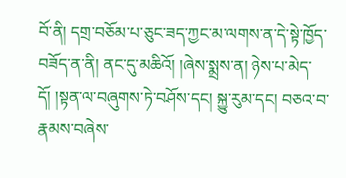བོ་ནི། དགྲ་བཅོམ་པ་ཅུང་ཟད་ཀྱང་མ་ལགས་ན་དེ་སྟེ་ཁྱོད་ བཟོད་ན་ནི། ནང་དུ་མཆིའོ། །ཞེས་སྨྲས་ན། ཉེས་པ་མེད་དོ། །སྟན་ལ་བཞུགས་ཏེ་བཤོས་དང། སྐྱུ་རུམ་དང། བཅའ་བ་རྣམས་བཞེས་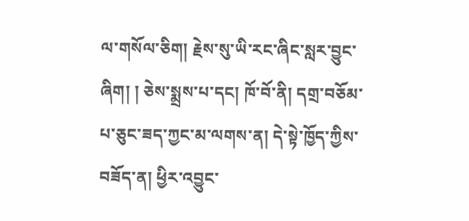ལ་གསོལ་ཅིག། རྗེས་སུ་ཡི་རང་ཞིང་སླར་བྱུང་ཞིག། ། ཅེས་སྨྲས་པ་དང། ཁོ་བོ་ནི། དགྲ་བཅོམ་པ་ཅུང་ཟད་ཀྱང་མ་ལགས་ན། དེ་སྟེ་ཁྱོད་ཀྱིས་བཟོད་ན། ཕྱིར་འབྱུང་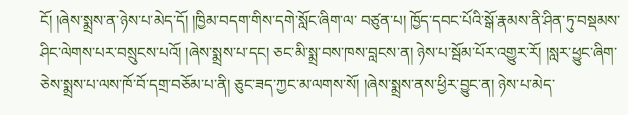ངོ། །ཞེས་སྨྲས་ན་ཉེས་པ་མེད་དོ། །ཁྱིམ་བདག་གིས་དགེ་སློང་ཞིག་ལ་ བཙུན་པ། ཁྱོད་དབང་པོའི་སྒོ་རྣམས་ནི་ཤིན་ཏུ་བསྡམས་ཤིང་ལེགས་པར་བསྲུངས་པའོ། །ཞེས་སྨྲས་པ་དང། ཅང་མི་སྨྲ་བས་ཁས་བླངས་ན། ཉེས་པ་སྦོམ་པོར་འགྱུར་རོ། །སླར་ཕྱུང་ཞིག་ ཅེས་སྨྲས་པ་ལས་ཁོ་བོ་དགྲ་བཅོམ་པ་ནི། ཅུང་ཟད་ཀྱང་མ་ལགས་སོ། །ཞེས་སྨྲས་ནས་ཕྱིར་བྱུང་ན། ཉེས་པ་མེད་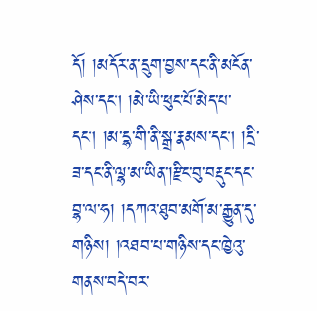དོ། །མདོར་ན་དྲུག་བྱས་དང་ནི་མངོན་ཤེས་དང། །མེ་ཡི་ཕུང་པོ་མེད་པ་ དང། །མ་དྷ་གི་ནི་སྒྲ་རྣམས་དང། །དྲི་ཟ་དང་ནི་ལྷ་མ་ཡིན་།རྫིང་བུ་བརྡུང་དང་བྷ་ལ་ཧ། །དཀའ་ཐུབ་མགོ་མ་རྒྱུན་དུ་གཉིས། །འཐབ་པ་གཉིས་དང་ཁྱེའུ་གནས་བདེ་བར་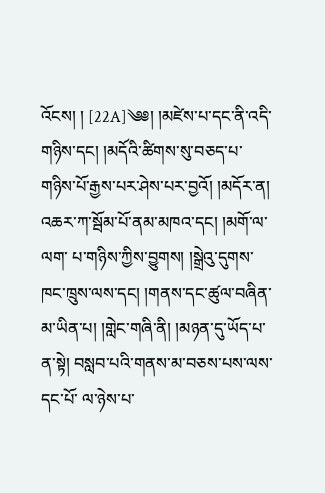འོངས། ། [22A]༄༅། །མཛེས་པ་དང་ནི་འདི་གཉིས་དང། །མདོའི་ཚིགས་སུ་བཅད་པ་གཉིས་པོ་རྒྱས་པར་ཤེས་པར་བྱའོ། །མདོར་ན། འཆར་ཀ་སྦོམ་པོ་ནམ་མཁའ་དང། །མགོ་ལ་ལག་ པ་གཉིས་ཀྱིས་བྱུགས། །སྒྲེའུ་དུགས་ཁང་ཁྲུས་ལས་དང། །གནས་དང་ཚུལ་བཞིན་མ་ཡིན་པ། །གླེང་གཞི་ནི། །མཉན་དུ་ཡོད་པ་ན་སྟེ། བསླབ་པའི་གནས་མ་བཅས་པས་ལས་དང་པོ་ ལ་ཉེས་པ་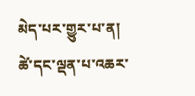མེད་པར་གྱུར་པ་ན། ཚེ་དང་ལྡན་པ་འཆར་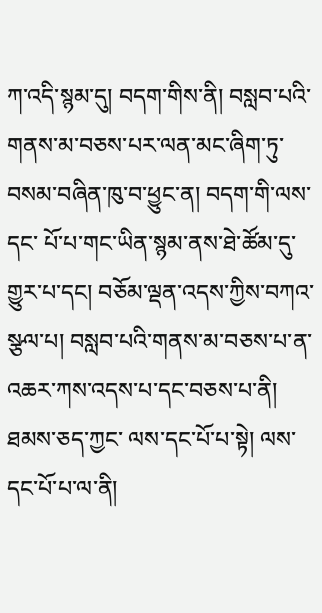ཀ་འདི་སྙམ་དུ། བདག་གིས་ནི། བསླབ་པའི་གནས་མ་བཅས་པར་ལན་མང་ཞིག་ཏུ་བསམ་བཞིན་ཁུ་བ་ཕྱུང་ན། བདག་གི་ལས་དང་ པོ་པ་གང་ཡིན་སྙམ་ནས་ཐེ་ཚོམ་དུ་གྱུར་པ་དང། བཅོམ་ལྡན་འདས་ཀྱིས་བཀའ་སྩལ་པ། བསླབ་པའི་གནས་མ་བཅས་པ་ན་འཆར་ཀས་འདས་པ་དང་བཅས་པ་ནི། ཐམས་ཅད་ཀྱང་ ལས་དང་པོ་པ་སྟེ། ལས་དང་པོ་པ་ལ་ནི།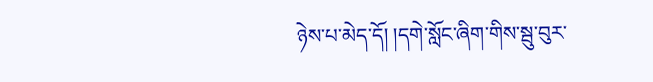ཉེས་པ་མེད་དོ། །དགེ་སློང་ཞིག་གིས་སྦུ་བུར་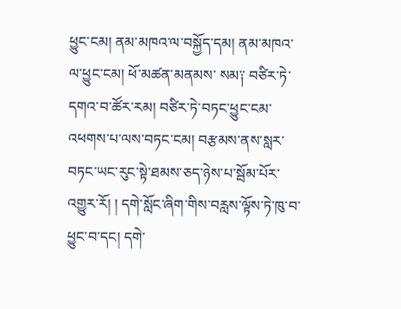ཕྱུང་ངམ། ནམ་མཁའ་ལ་བསྐྱོད་དམ། ནམ་མཁའ་ལ་ཕྱུང་ངམ། ཕོ་མཚན་མནམས་ སམ༑ བཙིར་ཏེ་དགའ་བ་ཚོར་རམ། བཙིར་ཏེ་བཏང་ཕྱུང་ངམ་འཕགས་པ་ལས་བཏང་ངམ། བརྩམས་ནས་སླར་བཏང་ཡང་རུང་སྟེ་ཐམས་ཅད་ཉེས་པ་སྦོམ་པོར་འགྱུར་རོ། ། དགེ་སློང་ཞིག་གིས་བརླས་ལྟོས་ཏེ་ཁུ་བ་ཕྱུང་བ་དང། དགེ་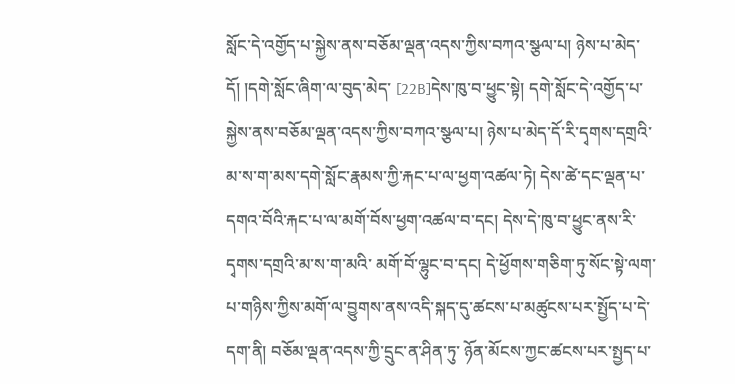སློང་དེ་འགྱོད་པ་སྐྱེས་ནས་བཅོམ་ལྡན་འདས་ཀྱིས་བཀའ་སྩལ་པ། ཉེས་པ་མེད་དོ། །དགེ་སློང་ཞིག་ལ་བུད་མེད་ [22B]དེས་ཁུ་བ་ཕྱུང་སྟེ། དགེ་སློང་དེ་འགྱོད་པ་སྐྱེས་ནས་བཅོམ་ལྡན་འདས་ཀྱིས་བཀའ་སྩལ་པ། ཉེས་པ་མེད་དོ་རི་དྭགས་དགྲའི་ མ་ས་ག་མས་དགེ་སློང་རྣམས་ཀྱི་རྐང་པ་ལ་ཕྱག་འཚལ་ཏེ། དེས་ཚེ་དང་ལྡན་པ་དགའ་བོའི་རྐང་པ་ལ་མགོ་བོས་ཕྱག་འཚལ་བ་དང། དེས་དེ་ཁུ་བ་ཕྱུང་ནས་རི་དྭགས་དགྲའི་མ་ས་ག་མའི་ མགོ་བོ་ལྷུང་བ་དང། དེ་ཕྱོགས་གཅིག་ཏུ་སོང་སྟེ་ལག་པ་གཉིས་ཀྱིས་མགོ་ལ་བྱུགས་ནས་འདི་སྐད་དུ་ཚངས་པ་མཚུངས་པར་སྤྱོད་པ་དེ་དག་ནི། བཅོམ་ལྡན་འདས་ཀྱི་དྲུང་ན་ཤིན་ཏུ་ ཉོན་མོངས་ཀྱང་ཚངས་པར་སྤྱད་པ་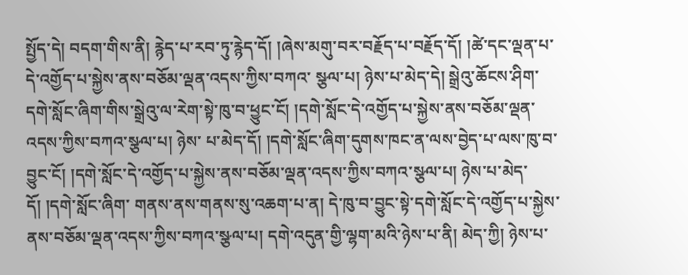སྤྱོད་དེ། བདག་གིས་ནི། རྙེད་པ་རབ་ཏུ་རྙེད་དོ། །ཞེས་མགུ་བར་བརྗོད་པ་བརྗོད་དོ། །ཚེ་དང་ལྡན་པ་དེ་འགྱོད་པ་སྐྱེས་ནས་བཅོམ་ལྡན་འདས་ཀྱིས་བཀའ་ སྩལ་པ། ཉེས་པ་མེད་དེ། སྒྲེའུ་ཆོངས་ཤིག་དགེ་སློང་ཞིག་གིས་སྒྲེའུ་ལ་རེག་སྟེ་ཁུ་བ་ཕྱུང་ངོ། །དགེ་སློང་དེ་འགྱོད་པ་སྐྱེས་ནས་བཅོམ་ལྡན་འདས་ཀྱིས་བཀའ་སྩལ་པ། ཉེས་ པ་མེད་དོ། །དགེ་སློང་ཞིག་དུགས་ཁང་ན་ལས་བྱེད་པ་ལས་ཁུ་བ་བྱུང་ངོ། །དགེ་སློང་དེ་འགྱོད་པ་སྐྱེས་ནས་བཅོམ་ལྡན་འདས་ཀྱིས་བཀའ་སྩལ་པ། ཉེས་པ་མེད་དོ། །དགེ་སློང་ཞིག་ གནས་ནས་གནས་སུ་འཆག་པ་ན། དེ་ཁུ་བ་བྱུང་སྟེ་དགེ་སློང་དེ་འགྱོད་པ་སྐྱེས་ནས་བཅོམ་ལྡན་འདས་ཀྱིས་བཀའ་སྩལ་པ། དགེ་འདུན་གྱི་ལྷག་མའི་ཉེས་པ་ནི། མེད་ཀྱི། ཉེས་པ་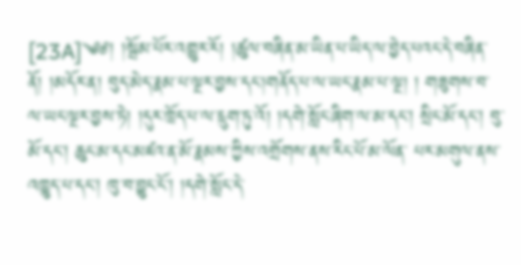[23A]༄༅། །སྦོམ་པོར་འགྱུར་རོ། །ཚུལ་བཞིན་མ་ཡིན་པ་ཡིད་ལ་བྱེད་པའང་དེ་བཞིན་ནོ། །མདོར་ན། བུད་མེད་རྣམ་པ་ལྔར་བྱས་དང་།གནོད་པ་ལ་ཡང་རྣམ་པ་ལྔ། ། གཟུགས་བ་ལ་ཡང་ལྔར་བྱས་ཏེ། །དུར་ཁྲོད་པ་ལ་དྲུག་ཏུ་འོ། །དགེ་སློང་ཞིག་ལ་མ་དང། སྲིང་མོ་དང། བུ་མོ་དང། ཆུང་མ་དང་མཛའ་ན་མོ་རྣམས་ཀྱིས་འགྲོགས་ནས་རིང་པོ་མ་ལོན་ པར་མགུལ་ནས་འཁྱུད་པ་དང། ཁུ་བ་བྱུང་ངོ། །དགེ་སློང་དེ་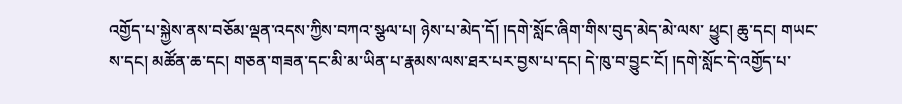འགྱོད་པ་སྐྱེས་ནས་བཅོམ་ལྡན་འདས་ཀྱིས་བཀའ་སྩལ་པ། ཉེས་པ་མེད་དོ། །དགེ་སློང་ཞིག་གིས་བུད་མེད་མེ་ལས་ ཕྱུང། ཆུ་དང། གཡང་ས་དང། མཚོན་ཆ་དང། གཅན་གཟན་དང་མི་མ་ཡིན་པ་རྣམས་ལས་ཐར་པར་བྱས་པ་དང། དེ་ཁུ་བ་བྱུང་ངོ། །དགེ་སློང་དེ་འགྱོད་པ་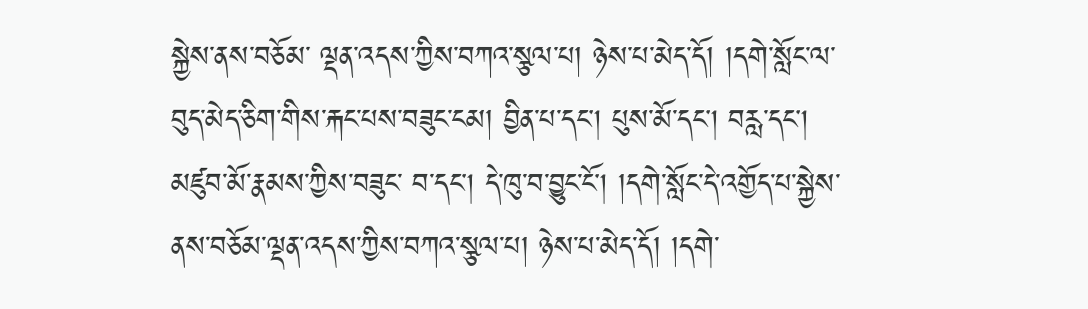སྐྱེས་ནས་བཅོམ་ ལྡན་འདས་ཀྱིས་བཀའ་སྩལ་པ། ཉེས་པ་མེད་དོ། །དགེ་སློང་ལ་བུད་མེད་ཅིག་གིས་རྐང་པས་བཟུང་ངམ། བྱིན་པ་དང། པུས་མོ་དང། བརླ་དང། མཛུབ་མོ་རྣམས་ཀྱིས་བཟུང་ བ་དང། དེ་ཁུ་བ་བྱུང་ངོ། །དགེ་སློང་དེ་འགྱོད་པ་སྐྱེས་ནས་བཅོམ་ལྡན་འདས་ཀྱིས་བཀའ་སྩལ་པ། ཉེས་པ་མེད་དོ། །དགེ་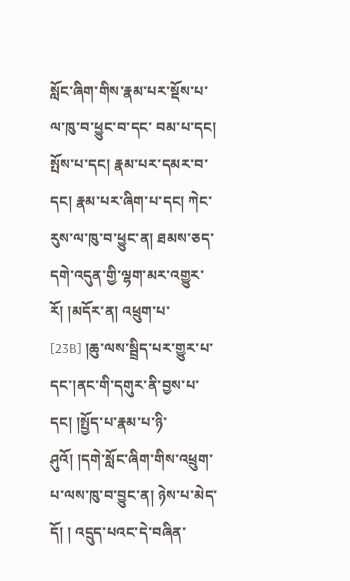སློང་ཞིག་གིས་རྣམ་པར་སྡོས་པ་ལ་ཁུ་བ་ཕྱུང་བ་དང་ བམ་པ་དང། སྤོས་པ་དང། རྣམ་པར་དམར་བ་དང། རྣམ་པར་ཞིག་པ་དང། ཀེང་རུས་ལ་ཁུ་བ་ཕྱུང་ན། ཐམས་ཅད་དགེ་འདུན་གྱི་ལྷག་མར་འགྱུར་རོ། །མདོར་ན། འཕྲུག་པ་ [23B] །ཆུ་ལས་སྦྲིད་པར་གྱུར་པ་དང་།ནང་གི་དགུར་ནི་བྱས་པ་དང། །སྤྱོད་པ་རྣམ་པ་ཉི་ཤུའོ། །དགེ་སློང་ཞིག་གིས་འཕྲུག་པ་ལས་ཁུ་བ་བྱུང་ན། ཉེས་པ་མེད་དོ། ། འདྲུད་པའང་དེ་བཞིན་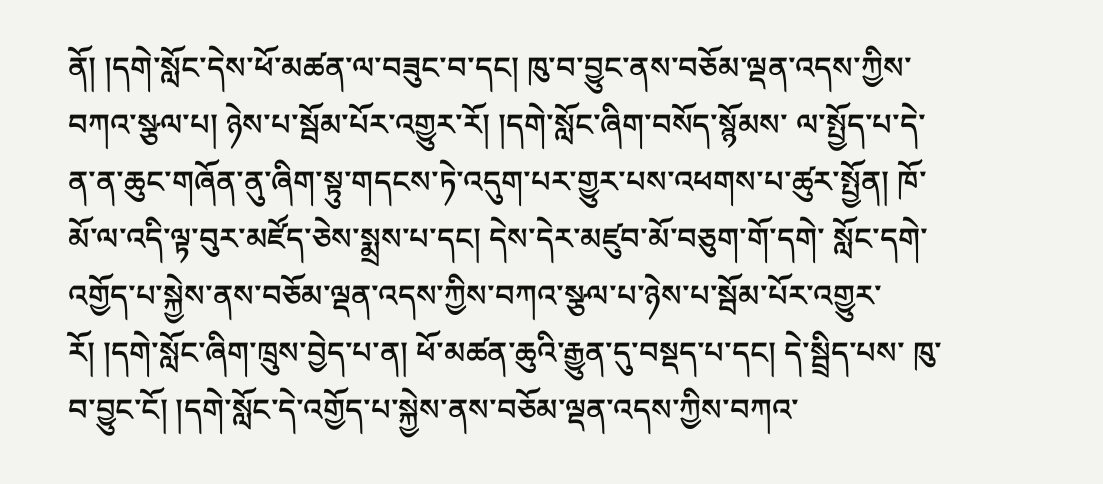ནོ། །དགེ་སློང་དེས་ཕོ་མཚན་ལ་བཟུང་བ་དང། ཁུ་བ་བྱུང་ནས་བཅོམ་ལྡན་འདས་ཀྱིས་བཀའ་སྩལ་པ། ཉེས་པ་སྦོམ་པོར་འགྱུར་རོ། །དགེ་སློང་ཞིག་བསོད་སྙོམས་ ལ་སྤྱོད་པ་དེ་ན་ན་ཆུང་གཞོན་ནུ་ཞིག་སྟུ་གདངས་ཏེ་འདུག་པར་གྱུར་པས་འཕགས་པ་ཚུར་སྤྱོན། ཁོ་མོ་ལ་འདི་ལྟ་བུར་མཛོད་ཅེས་སྨྲས་པ་དང། དེས་དེར་མཛུབ་མོ་བཅུག་གོ་དགེ་ སློང་དགེ་འགྱོད་པ་སྐྱེས་ནས་བཅོམ་ལྡན་འདས་ཀྱིས་བཀའ་སྩལ་པ་ཉེས་པ་སྦོམ་པོར་འགྱུར་རོ། །དགེ་སློང་ཞིག་ཁྲུས་བྱེད་པ་ན། ཕོ་མཚན་ཆུའི་རྒྱུན་དུ་བསྡད་པ་དང། དེ་སྦྲིད་པས་ ཁུ་བ་བྱུང་ངོ། །དགེ་སློང་དེ་འགྱོད་པ་སྐྱེས་ནས་བཅོམ་ལྡན་འདས་ཀྱིས་བཀའ་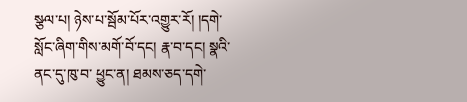སྩལ་པ། ཉེས་པ་སྦོམ་པོར་འགྱུར་རོ། །དགེ་སློང་ཞིག་གིས་མགོ་བོ་དང། རྣ་བ་དང། སྣའི་ནང་དུ་ཁུ་བ་ ཕྱུང་ན། ཐམས་ཅད་དགེ་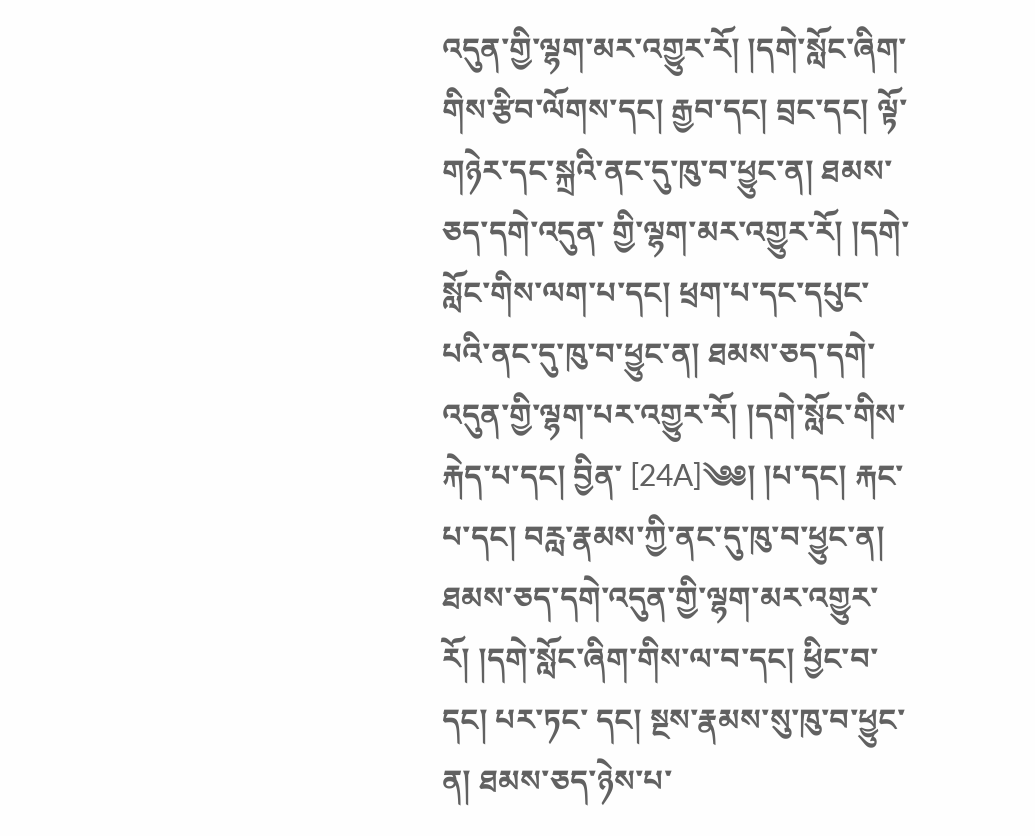འདུན་གྱི་ལྷག་མར་འགྱུར་རོ། །དགེ་སློང་ཞིག་གིས་རྩིབ་ལོགས་དང། རྒྱབ་དང། བྲང་དང། ལྟོ་གཉེར་དང་སྐྲའི་ནང་དུ་ཁུ་བ་ཕྱུང་ན། ཐམས་ཅད་དགེ་འདུན་ གྱི་ལྷག་མར་འགྱུར་རོ། །དགེ་སློང་གིས་ལག་པ་དང། ཕྲག་པ་དང་དཔུང་པའི་ནང་དུ་ཁུ་བ་ཕྱུང་ན། ཐམས་ཅད་དགེ་འདུན་གྱི་ལྷག་པར་འགྱུར་རོ། །དགེ་སློང་གིས་རྐེད་པ་དང། བྱིན་ [24A]༄༅། །པ་དང། རྐང་པ་དང། བརླ་རྣམས་ཀྱི་ནང་དུ་ཁུ་བ་ཕྱུང་ན། ཐམས་ཅད་དགེ་འདུན་གྱི་ལྷག་མར་འགྱུར་རོ། །དགེ་སློང་ཞིག་གིས་ལ་བ་དང། ཕྱིང་བ་དང། པར་ཏང་ དང། སྔས་རྣམས་སུ་ཁུ་བ་ཕྱུང་ན། ཐམས་ཅད་ཉེས་པ་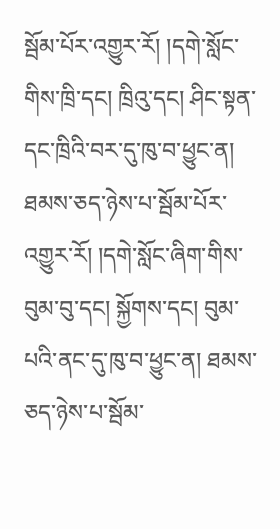སྦོམ་པོར་འགྱུར་རོ། །དགེ་སློང་གིས་ཁྲི་དང། ཁྲིའུ་དང། ཤིང་སྟན་དང་ཁྲིའི་བར་དུ་ཁུ་བ་ཕྱུང་ན། ཐམས་ཅད་ཉེས་པ་སྦོམ་པོར་ འགྱུར་རོ། །དགེ་སློང་ཞིག་གིས་བུམ་བུ་དང། སྐྱོགས་དང། བུམ་པའི་ནང་དུ་ཁུ་བ་ཕྱུང་ན། ཐམས་ཅད་ཉེས་པ་སྦོམ་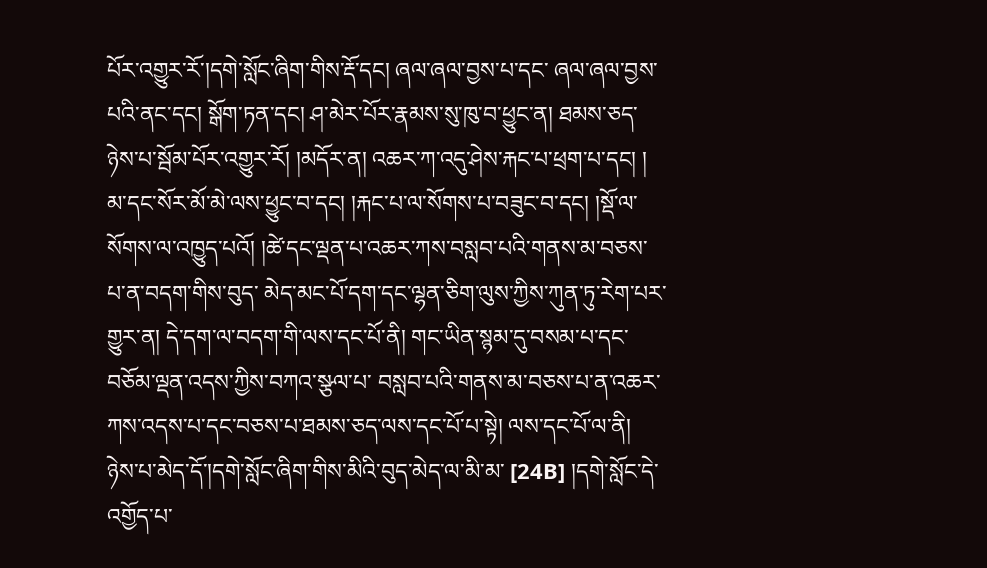པོར་འགྱུར་རོ་།དགེ་སློང་ཞིག་གིས་རྡོ་དང། ཞལ་ཞལ་བྱས་པ་དང་ ཞལ་ཞལ་བྱས་པའི་ནང་དང། སྒོག་ཏན་དང། ཤ་མེར་པོར་རྣམས་སུ་ཁུ་བ་ཕྱུང་ན། ཐམས་ཅད་ཉེས་པ་སྦོམ་པོར་འགྱུར་རོ། །མདོར་ན། འཆར་ཀ་འདུ་ཤེས་རྐང་པ་ཕྲག་པ་དང། ། མ་དང་སོར་མོ་མེ་ལས་ཕྱུང་བ་དང། །རྐང་པ་ལ་སོགས་པ་བཟུང་བ་དང། །སྡོ་ལ་སོགས་ལ་འཁྱུད་པའོ། །ཚེ་དང་ལྡན་པ་འཆར་ཀས་བསླབ་པའི་གནས་མ་བཅས་པ་ན་བདག་གིས་བུད་ མེད་མང་པོ་དག་དང་ལྷན་ཅིག་ལུས་ཀྱིས་ཀུན་ཏུ་རེག་པར་གྱུར་ན། དེ་དག་ལ་བདག་གི་ལས་དང་པོ་ནི། གང་ཡིན་སྙམ་དུ་བསམ་པ་དང་བཅོམ་ལྡན་འདས་ཀྱིས་བཀའ་སྩལ་པ་ བསླབ་པའི་གནས་མ་བཅས་པ་ན་འཆར་ཀས་འདས་པ་དང་བཅས་པ་ཐམས་ཅད་ལས་དང་པོ་པ་སྟེ། ལས་དང་པོ་ལ་ནི། ཉེས་པ་མེད་དོ་།དགེ་སློང་ཞིག་གིས་མིའི་བུད་མེད་ལ་མི་མ་ [24B] །དགེ་སློང་དེ་འགྱོད་པ་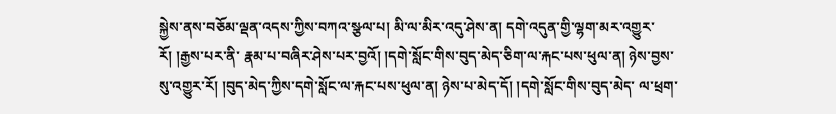སྐྱེས་ནས་བཅོམ་ལྡན་འདས་ཀྱིས་བཀའ་སྩལ་པ། མི་ལ་མིར་འདུ་ཤེས་ན། དགེ་འདུན་གྱི་ལྷག་མར་འགྱུར་རོ། །རྒྱས་པར་ནི་ རྣམ་པ་བཞིར་ཤེས་པར་བྱའོ། །དགེ་སློང་གིས་བུད་མེད་ཅིག་ལ་རྐང་པས་ཕུལ་ན། ཉེས་བྱས་སུ་འགྱུར་རོ། །བུད་མེད་ཀྱིས་དགེ་སློང་ལ་རྐང་པས་ཕུལ་ན། ཉེས་པ་མེད་དོ། །དགེ་སློང་གིས་བུད་མེད་ ལ་ཕྲག་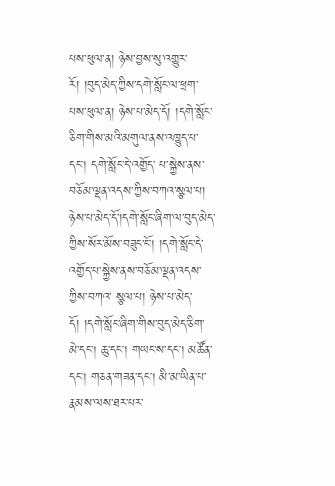པས་ཕུལ་ན། ཉེས་བྱས་སུ་འགྱུར་རོ། །བུད་མེད་ཀྱིས་དགེ་སློང་ལ་ཕྲག་པས་ཕུལ་ན། ཉེས་པ་མེད་དོ། །དགེ་སློང་ཅིག་གིས་མའི་མགུལ་ནས་འཁྱུད་པ་དང། དགེ་སློང་དེ་འགྱོད་ པ་སྐྱེས་ནས་བཅོམ་ལྡན་འདས་ཀྱིས་བཀའ་སྩལ་པ། ཉེས་པ་མེད་དོ་།དགེ་སློང་ཞིག་ལ་བུད་མེད་ཀྱིས་སོར་མོས་བཟུང་ངོ། །དགེ་སློང་དེ་འགྱོད་པ་སྐྱེས་ནས་བཅོམ་ལྡན་འདས་ཀྱིས་བཀའ་ སྩལ་པ། ཉེས་པ་མེད་དོ། །དགེ་སློང་ཞིག་གིས་བུད་མེད་ཅིག་མེ་དང། ཆུ་དང། གཡང་ས་དང། མཚོན་དང། གཅན་གཟན་དང། མི་མ་ཡིན་པ་རྣམས་ལས་ཐར་པར་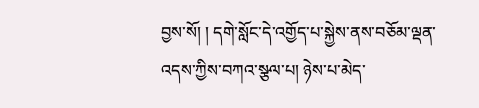བྱས་སོ། ། དགེ་སློང་དེ་འགྱོད་པ་སྐྱེས་ནས་བཅོམ་ལྡན་འདས་ཀྱིས་བཀའ་སྩལ་པ། ཉེས་པ་མེད་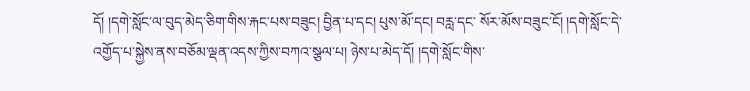དོ། །དགེ་སློང་ལ་བུད་མེད་ཅིག་གིས་རྐང་པས་བཟུང། བྱིན་པ་དང། པུས་མོ་དང། བརླ་དང་ སོར་མོས་བཟུང་ངོ། །དགེ་སློང་དེ་འགྱོད་པ་སྐྱེས་ནས་བཅོམ་ལྡན་འདས་ཀྱིས་བཀའ་སྩལ་པ། ཉེས་པ་མེད་དོ། །དགེ་སློང་གིས་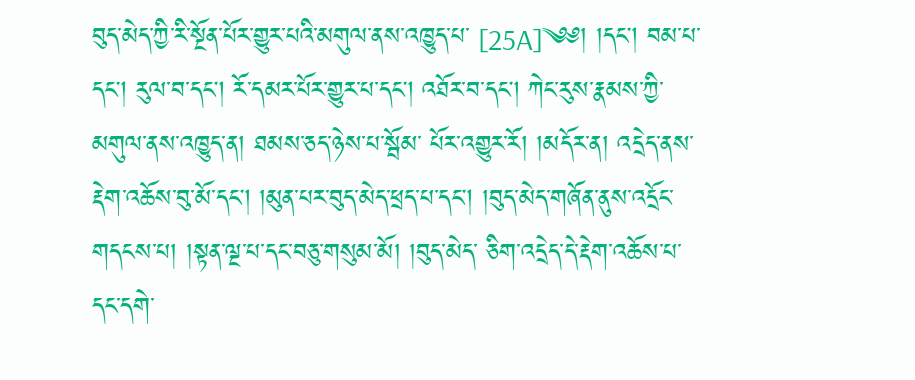བུད་མེད་ཀྱི་རི་སྔོན་པོར་གྱུར་པའི་མགུལ་ནས་འཁྱུད་པ་ [25A]༄༅། །དང། བམ་པ་དང། རུལ་བ་དང། རོ་དམར་པོར་གྱུར་པ་དང། འཐོར་བ་དང། ཀེང་རུས་རྣམས་ཀྱི་མགུལ་ནས་འཁྱུད་ན། ཐམས་ཅད་ཉེས་པ་སྦོམ་ པོར་འགྱུར་རོ། །མདོར་ན། འདྲེད་ནས་རྡེག་འཆོས་བུ་མོ་དང། །མུན་པར་བུད་མེད་ཕྲད་པ་དང། །བུད་མེད་གཞོན་ནུས་འདྲོང་གདངས་པ། །སྟན་ལྔ་པ་དང་བཅུ་གསུམ་མོ། །བུད་མེད་ ཅིག་འདྲེད་དེ་རྡེག་འཆོས་པ་དང་དགེ་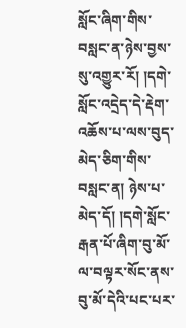སློང་ཞིག་གིས་བསླང་ན་ཉེས་བྱས་སུ་འགྱུར་རོ། །དགེ་སློང་འདྲེད་དེ་རྡེག་འཆོས་པ་ལས་བུད་མེད་ཅིག་གིས་བསླང་ན། ཉེས་པ་མེད་དོ། །དགེ་སློང་ རྒན་པོ་ཞིག་བུ་མོ་ལ་བལྟར་སོང་ནས་བུ་མོ་དེའི་པང་པར་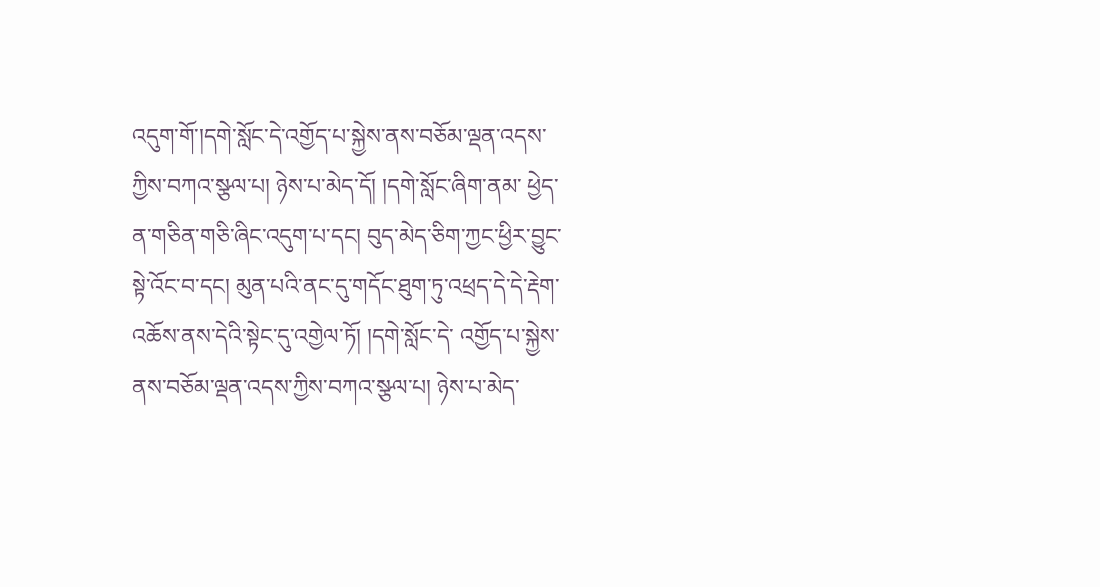འདུག་གོ་།དགེ་སློང་དེ་འགྱོད་པ་སྐྱེས་ནས་བཅོམ་ལྡན་འདས་ཀྱིས་བཀའ་སྩལ་པ། ཉེས་པ་མེད་དོ། །དགེ་སློང་ཞིག་ནམ་ ཕྱེད་ན་གཅིན་གཅི་ཞིང་འདུག་པ་དང། བུད་མེད་ཅིག་ཀྱང་ཕྱིར་བྱུང་སྟེ་འོང་བ་དང། མུན་པའི་ནང་དུ་གདོང་ཐུག་ཏུ་འཕྲད་དེ་དེ་རྡེག་འཆོས་ནས་དེའི་སྟེང་དུ་འགྱེལ་ཏོ། །དགེ་སློང་དེ་ འགྱོད་པ་སྐྱེས་ནས་བཅོམ་ལྡན་འདས་ཀྱིས་བཀའ་སྩལ་པ། ཉེས་པ་མེད་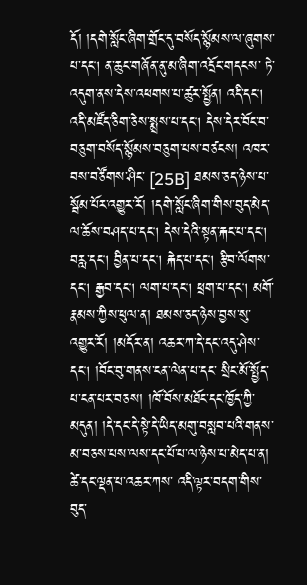དོ། །དགེ་སློང་ཞིག་གྲོང་དུ་བསོད་སྙོམས་ལ་ཞུགས་པ་དང། ན་ཆུང་གཞོན་ནུ་མ་ཞིག་འདྲོང་གདངས་ ཏེ་འདུག་ནས་དེས་འཕགས་པ་ཚུར་སྤྱོན། འདི་དང། འདི་མཛོད་ཅིག་ཅེས་སྨྲས་པ་དང། དེས་དེར་བོང་བ་བཅུག་བསོད་སྙོམས་བཅུག་པས་བཙངས། འཁར་བས་བཙོགས་ཤིང་ [25B] ཐམས་ཅད་ཉེས་པ་སྦོམ་པོར་འགྱུར་རོ། །དགེ་སློང་ཞིག་གིས་བུད་མེད་ལ་ཆོས་བཤད་པ་དང། དེས་དེའི་སྟན་རྐང་པ་དང། བརླ་དང། བྱིན་པ་དང། རྐེད་པ་དང། རྩིབ་ལོགས་ དང། རྒྱབ་དང། ལག་པ་དང། ཕྲག་པ་དང། མགོ་རྣམས་ཀྱིས་ཕུལ་ན། ཐམས་ཅད་ཉེས་བྱས་སུ་འགྱུར་རོ། །མདོར་ན། འཆར་ཀ་དེ་དང་འདུ་ཤེས་དང། །བོང་བུ་གནས་ངན་ལེན་པ་དང་ སྲིང་མོ་སྤྱོད་པ་ངན་པར་བཅས། །ཁོ་བོས་མཐོང་དང་ཁྱོད་ཀྱི་མདུན། །དེ་དང་དེ་སྟེ་དེ་ཡིད་མགུ་བསླབ་པའི་གནས་མ་བཅས་པས་ལས་དང་པོ་པ་ལ་ཉེས་པ་མེད་པ་ན། ཚེ་དང་ལྡན་པ་འཆར་ཀས་ འདི་ལྟར་བདག་གིས་བུད་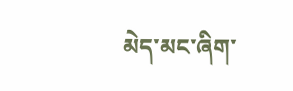མེད་མང་ཞིག་